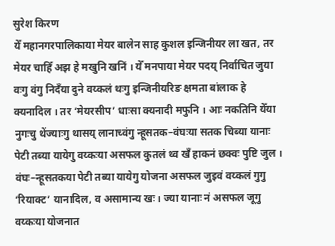सुरेश किरण
येँ महानगरपालिकाया मेयर बालेन साह कुशल इन्जिनीयर ला खत, तर मेयर चाहिँ अझ हे मखुनि खनिं । येँ मनपाया मेयर पदय् निर्वाचित जुया वःगु वंगु निदँया दुने वय्कलं थःगु इन्जिनीयरिङ क्षमता बांलाक हे क्यनादिल । तर ‘मेयरसीप’ धाःसा क्यनादी मफुनि । आः नकतिनि येँया नुगःचु थेंज्याःगु थासय् लानाच्वंगु न्हूसतक–वंघःया सतक चिब्या यानाः पेटी तब्या यायेगु वय्कःया असफल कुतलं थ्व खँ हाकनं छक्वः पुष्टि जुल ।
वंघः–न्हूसतकया पेटी तब्या यायेगु योजना असफल जुइवं वय्कलं गुगु ‘रियाक्ट’ यानादिल, व असामान्य खः । ज्या यानाः नं असफल जूगु वय्कःया योजनात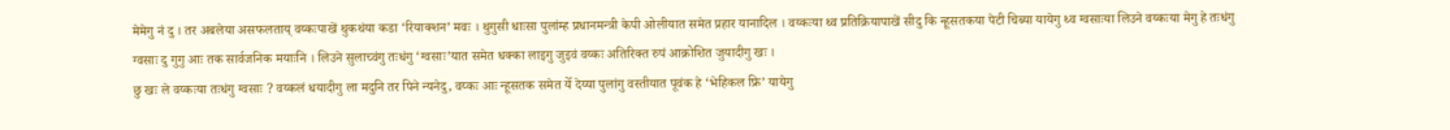मेमेगु नं दु । तर अबलेया असफलताय् वय्कःपाखें थुकथंया कडा ‘रियाक्शन’ मवः । थुगुसी धाःसा पुलांम्ह प्रधानमन्त्री केपी ओलीयात समेत प्रहार यानादिल । वय्कःया थ्व प्रतिक्रियापाखें सीदु कि न्हूसतकया पेटी चिब्या यायेगु थ्व ग्वसाःया लिउने वय्कःया मेगु हे तःधंगु ग्वसाः दु गुगु आः तक सार्वजनिक मयाःनि । लिउने सुलाच्वंगु तःधंगु ‘ग्वसाः’यात समेत धक्का लाइगु जुइवं वय्कः अतिरिक्त रुपं आक्रोशित जुयादीगु खः ।
छु खः ले वय्कःया तःधंगु ग्वसाः ? वय्कलं धयादीगु ला मदुनि तर पिने न्यनेदु, वय्कः आः न्हूसतक समेत येँ देय्या पुलांगु वस्तीयात पूवंक हे ‘भेहिकल फ्रि’ यायेगु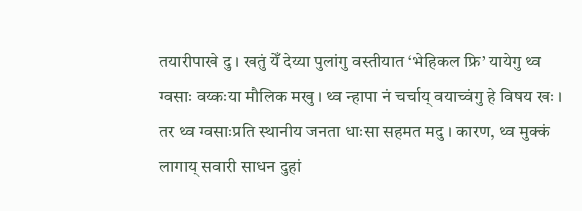तयारीपाखे दु । खतुं येँ देय्या पुलांगु वस्तीयात ‘भेहिकल फ्रि’ यायेगु थ्व ग्वसाः वय्कःया मौलिक मखु । थ्व न्हापा नं चर्चाय् वयाच्वंगु हे विषय खः । तर थ्व ग्वसाःप्रति स्थानीय जनता धाःसा सहमत मदु । कारण, थ्व मुक्कं लागाय् सवारी साधन दुहां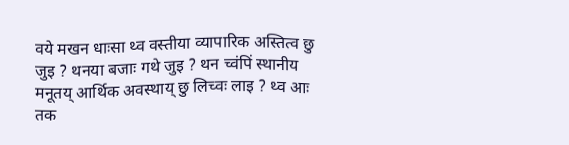वये मखन धाःसा थ्व वस्तीया व्यापारिक अस्तित्व छु जुइ ? थनया बजाः गथे जुइ ? थन च्वंपिं स्थानीय मनूतय् आर्थिक अवस्थाय् छु लिच्वः लाइ ? थ्व आः तक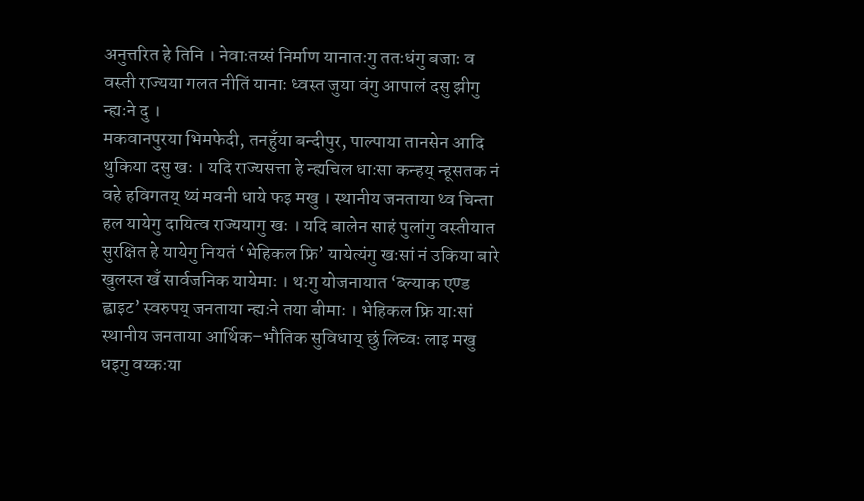अनुत्तरित हे तिनि । नेवाःतय्सं निर्माण यानातःगु ततःधंगु बजाः व वस्ती राज्यया गलत नीतिं यानाः ध्वस्त जुया वंगु आपालं दसु झीगु न्ह्यःने दु ।
मकवानपुरया भिमफेदी, तनहुँया बन्दीपुर, पाल्पाया तानसेन आदि थुकिया दसु खः । यदि राज्यसत्ता हे न्ह्यचिल धाःसा कन्हय् न्हूसतक नं वहे हविगतय् थ्यं मवनी धाये फइ मखु । स्थानीय जनताया थ्व चिन्ता हल यायेगु दायित्व राज्ययागु खः । यदि बालेन साहं पुलांगु वस्तीयात सुरक्षित हे यायेगु नियतं ‘भेहिकल फ्रि’ यायेत्यंगु खःसां नं उकिया बारे खुलस्त खँ सार्वजनिक यायेमाः । थःगु योजनायात ‘ब्ल्याक एण्ड ह्वाइट’ स्वरुपय् जनताया न्ह्यःने तया बीमाः । भेहिकल फ्रि याःसां स्थानीय जनताया आर्थिक–भौतिक सुविधाय् छुं लिच्वः लाइ मखु धइगु वय्कःया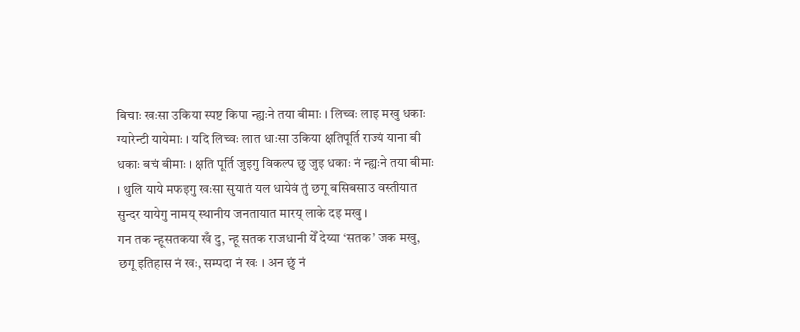बिचाः खःसा उकिया स्पष्ट किपा न्ह्यःने तया बीमाः । लिच्वः लाइ मखु धकाः ग्यारेन्टी यायेमाः । यदि लिच्वः लात धाःसा उकिया क्षतिपूर्ति राज्यं याना बी धकाः बचं बीमाः । क्षति पूर्ति जुइगु विकल्प छु जुइ धकाः नं न्ह्यःने तया बीमाः । थुलि याये मफइगु खःसा सुयातं यल धायेवं तुं छगू बसिबसाउ वस्तीयात सुन्दर यायेगु नामय् स्थानीय जनतायात मारय् लाके दइ मखु ।
गन तक न्हूसतकया खँ दु, न्हू सतक राजधानी येँ देय्या ‘सतक’ जक मखु, छगू इतिहास नं खः, सम्पदा नं खः । अन छुं नं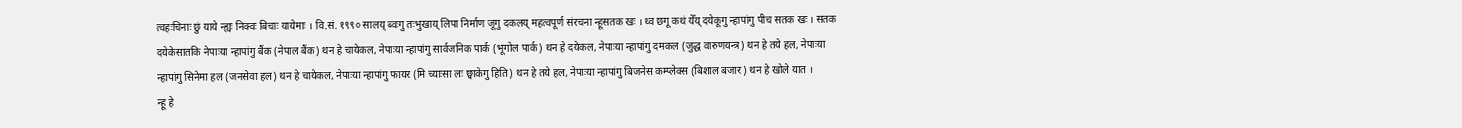त्वहःचिनाः छुं याये न्ह्यः निक्वः बिचाः यायेमाः । वि.सं. १९९० सालय् ब्वःगु तःभुखाय् लिपा निर्माण जूगु दकलय् महत्वपूर्ण संरचना न्हूसतक खः । थ्व छगू कथं येँय् दयेकूगु न्हापांगु पीच सतक खः । सतक दयेकेसातकि नेपाःया न्हापांगु बैंक (नेपाल बैंक) थन हे चायेकल, नेपाःया न्हापांगु सार्वजनिक पार्क (भूगोल पार्क) थन हे दयेकल, नेपाःया न्हापांगु दमकल (जुद्ध वारुणयन्त्र) थन हे तये हल, नेपाःया न्हापांगु सिनेमा हल (जनसेवा हल) थन हे चायेकल, नेपाःया न्हापांगु फायर (मि च्याःसा लः छ्वाकेगु हिति) थन हे तये हल, नेपाःया न्हापांगु बिजनेस कम्प्लेक्स (बिशाल बजार) थन हे खोले यात ।
न्हू हे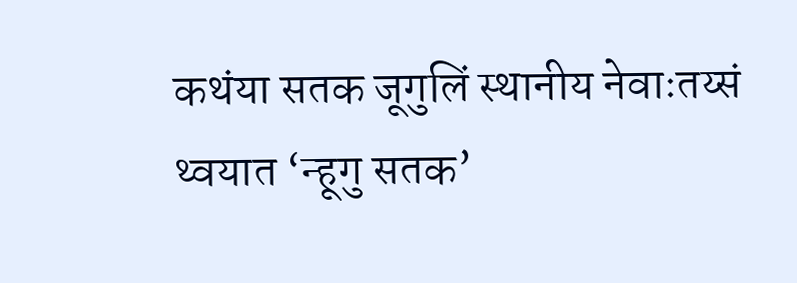कथंया सतक जूगुलिं स्थानीय नेवाःतय्सं थ्वयात ‘न्हूगु सतक’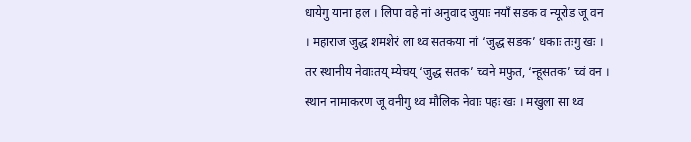धायेगु याना हल । लिपा वहे नां अनुवाद जुयाः नयाँ सडक व न्यूरोड जू वन । महाराज जुद्ध शमशेरं ला थ्व सतकया नां ‘जुद्ध सडक’ धकाः तःगु खः । तर स्थानीय नेवाःतय् म्येचय् ‘जुद्ध सतक’ च्वने मफुत, ‘न्हूसतक’ च्वं वन । स्थान नामाकरण जू वनीगु थ्व मौलिक नेवाः पहः खः । मखुला सा थ्व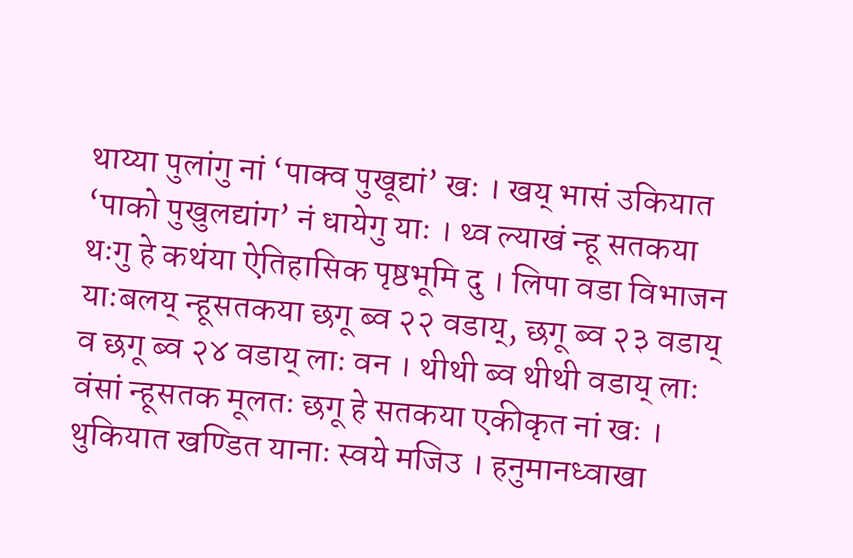थाय्या पुलांगु नां ‘पाक्व पुखूद्यां’ खः । खय् भासं उकियात ‘पाको पुखुलद्यांग’ नं धायेगु याः । थ्व ल्याखं न्हू सतकया थःगु हे कथंया ऐतिहासिक पृष्ठभूमि दु । लिपा वडा विभाजन याःबलय् न्हूसतकया छगू ब्व २२ वडाय्, छगू ब्व २३ वडाय् व छगू ब्व २४ वडाय् लाः वन । थीथी ब्व थीथी वडाय् लाः वंसां न्हूसतक मूलतः छगू हे सतकया एकीकृत नां खः । थुकियात खण्डित यानाः स्वये मजिउ । हनुमानध्वाखा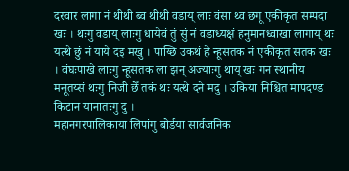दरवार लागा नं थीथी ब्व थीथी वडाय् लाः वंसा थ्व छगू एकीकृत सम्पदा खः । थःगु वडाय् लाःगु धायेवं तुं सुं नं वडाध्यक्षं हनुमानध्वाखा लागाय् थः यत्थे छुं नं याये दइ मखु । पाय्छि उकथं हे न्हूसतक नं एकीकृत सतक खः । वंघःपाखे लाःगु न्हूसतक ला झन् अज्याःगु थाय् खः गन स्थानीय मनूतय्सं थःगु निजी छेँ तकं थः यत्थे दने मदु । उकिया निश्चित मापदण्ड किटान यानातःगु दु ।
महानगरपालिकाया लिपांगु बोर्डया सार्वजनिक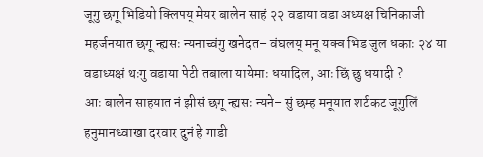जूगु छगू भिडियो क्लिपय् मेयर बालेन साहं २२ वडाया वडा अध्यक्ष चिनिकाजी महर्जनयात छगू न्ह्यसः न्यनाच्वंगु खनेदत– वंघलय् मनू यक्व भिड जुल धकाः २४ या वडाध्यक्षं थःगु वडाया पेटी तबाला यायेमाः धयादिल, आः छिं छु धयादी ?
आः बालेन साहयात नं झीसं छगू न्ह्यसः न्यने– सुं छम्ह मनूयात शर्टकट जूगुलिं हनुमानध्वाखा दरवार दुनं हे गाडी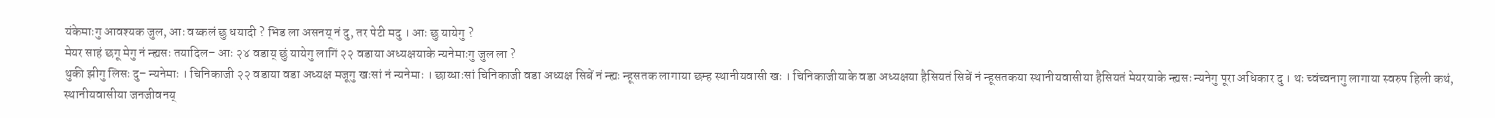यंकेमाःगु आवश्यक जुल, आः वय्कलं छु धयादी ? भिड ला असनय् नं दु, तर पेटी मदु । आः छु यायेगु ?
मेयर साहं छगू मेगु नं न्ह्यसः तयादिल– आः २४ वडाय् छुं यायेगु लागिं २२ वडाया अध्यक्षयाके न्यनेमाःगु जुल ला ?
थुकी झीगु लिसः दु– न्यनेमाः । चिनिकाजी २२ वडाया वडा अध्यक्ष मजूगु खःसां नं न्यनेमाः । छाय्धाःसां चिनिकाजी वडा अध्यक्ष सिबें नं न्ह्यः न्हूसतक लागाया छम्ह स्थानीयवासी खः । चिनिकाजीयाके वडा अध्यक्षया हैसियतं सिबें नं न्हूसतकया स्थानीयवासीया हैसियतं मेयरयाके न्ह्यसः न्यनेगु पूरा अधिकार दु । थः च्वंच्वनागु लागाया स्वरुप हिली कथं, स्थानीयवासीया जनजीवनय्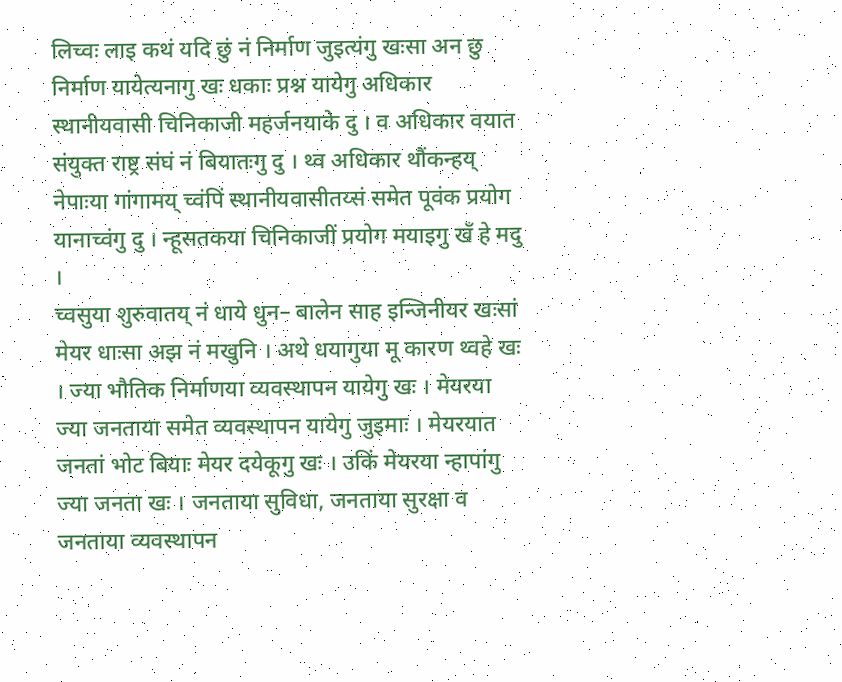लिच्वः लाइ कथं यदि छुं नं निर्माण जुइत्यंगु खःसा अन छु निर्माण यायेत्यनागु खः धकाः प्रश्न यायेगु अधिकार स्थानीयवासी चिनिकाजी महर्जनयाके दु । व अधिकार वयात संयुक्त राष्ट्र संघं नं बियातःगु दु । थ्व अधिकार थौंकन्हय् नेपाःया गांगामय् च्वंपिं स्थानीयवासीतय्सं समेत पूवंक प्रयोग यानाच्वंगु दु । न्हूसतकया चिनिकाजीं प्रयोग मयाइगु खँ हे मदु ।
च्वसुया शुरुवातय् नं धाये धुन– बालेन साह इन्जिनीयर खःसां मेयर धाःसा अझ नं मखुनि । अथे धयागुया मू कारण थ्वहे खः । ज्या भौतिक निर्माणया व्यवस्थापन यायेगु खः । मेयरया ज्या जनताया समेत व्यवस्थापन यायेगु जुइमाः । मेयरयात जनतां भोट बियाः मेयर दयेकूगु खः । उकिं मेयरया न्हापांगु ज्या जनता खः । जनताया सुविधा, जनताया सुरक्षा व जनताया व्यवस्थापन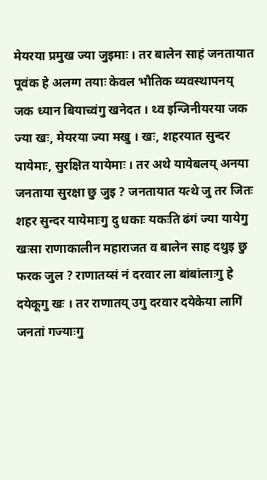मेयरया प्रमुख ज्या जुइमाः । तर बालेन साहं जनतायात पूवंक हे अलग्ग तयाः केवल भौतिक व्यवस्थापनय् जक ध्यान बियाच्वंगु खनेदत । थ्व इन्जिनीयरया जक ज्या खः, मेयरया ज्या मखु । खः, शहरयात सुन्दर यायेमाः, सुरक्षित यायेमाः । तर अथे यायेबलय् अनया जनताया सुरक्षा छु जुइ ? जनतायात यत्थे जु तर जितः शहर सुन्दर यायेमाःगु दु धकाः यकःति ढंगं ज्या यायेगु खःसा राणाकालीन महाराजत व बालेन साह दथुइ छु फरक जुल ? राणातय्सं नं दरवार ला बांबांलाःगु हे दयेकूगु खः । तर राणातय् उगु दरवार दयेकेया लागिं जनतां गज्याःगु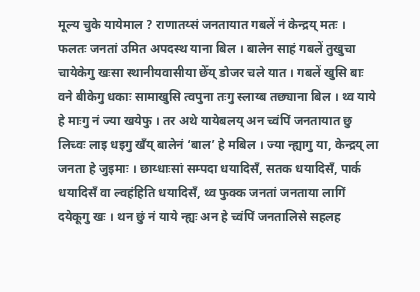मूल्य चुके यायेमाल ? राणातय्सं जनतायात गबलें नं केन्द्रय् मतः ।
फलतः जनतां उमित अपदस्थ याना बिल । बालेन साहं गबलें तुखुचा चायेकेगु खःसा स्थानीयवासीया छेँय् डोजर चले यात । गबलें खुसि बाः वने बीकेगु धकाः सामाखुसि त्वपुना तःगु स्लाय्ब तछ्याना बिल । थ्व याये हे माःगु नं ज्या खयेफु । तर अथे यायेबलय् अन च्वंपिं जनतायात छु लिच्वः लाइ धइगु खँय् बालेनं ‘बाल’ हे मबिल । ज्या न्ह्यागु या, केन्द्रय् ला जनता हे जुइमाः । छाय्धाःसां सम्पदा धयादिसँ, सतक धयादिसँ, पार्क धयादिसँ वा ल्वहंहिति धयादिसँ, थ्व फुक्क जनतां जनताया लागिं दयेकूगु खः । थन छुं नं याये न्ह्यः अन हे च्वंपिं जनतालिसे सहलह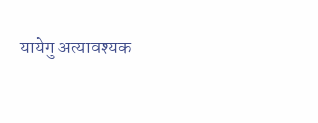यायेगु अत्यावश्यक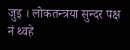जुइ । लोकतन्त्रया सुन्दर पक्ष नं थ्वहे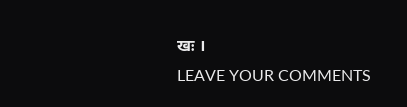खः ।
LEAVE YOUR COMMENTS